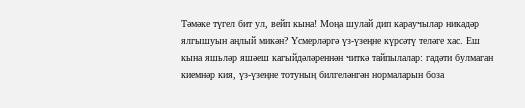Тәмәке түгел бит ул, вейп кына! Моңа шулай дип караучылар никадәр ялгышуын аңлый микән? Үсмерләргә үз-үзеңне күрсәтү теләге хас. Еш кына яшьләр яшәеш кагыйдәләреннән читкә тайпылалар: гадәти булмаган киемнәр кия, үз-үзеңне тотуның билгеләнгән нормаларын боза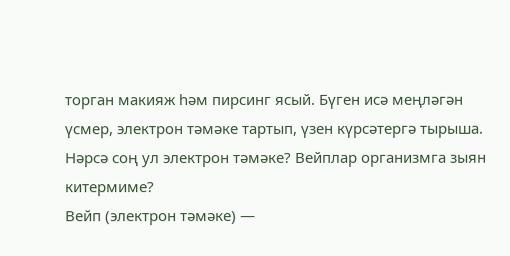торган макияж һәм пирсинг ясый. Бүген исә меңләгән үсмер, электрон тәмәке тартып, үзен күрсәтергә тырыша. Нәрсә соң ул электрон тәмәке? Вейплар организмга зыян китермиме?
Вейп (электрон тәмәке) —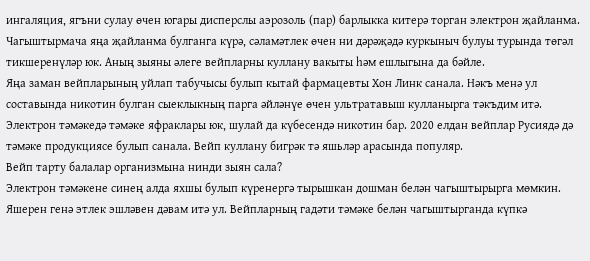ингаляция, ягъни сулау өчен югары дисперслы аэрозоль (пар) барлыкка китерә торган электрон җайланма. Чагыштырмача яңа җайланма булганга күрә, сәламәтлек өчен ни дәрәҗәдә куркыныч булуы турында төгәл тикшеренүләр юк. Аның зыяны әлеге вейпларны куллану вакыты һәм ешлыгына да бәйле.
Яңа заман вейпларының уйлап табучысы булып кытай фармацевты Хон Линк санала. Нәкъ менә ул составында никотин булган сыеклыкның парга әйләнүе өчен ультратавыш кулланырга тәкъдим итә. Электрон тәмәкедә тәмәке яфраклары юк, шулай да күбесендә никотин бар. 2020 елдан вейплар Русиядә дә тәмәке продукциясе булып санала. Вейп куллану бигрәк тә яшьләр арасында популяр.
Вейп тарту балалар организмына нинди зыян сала?
Электрон тәмәкене синең алда яхшы булып күренергә тырышкан дошман белән чагыштырырга мөмкин. Яшерен генә этлек эшләвен дәвам итә ул. Вейпларның гадәти тәмәке белән чагыштырганда күпкә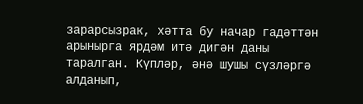зарарсызрак, хәтта бу начар гадәттән арынырга ярдәм итә дигән даны таралган. Күпләр, әнә шушы сүзләргә алданып,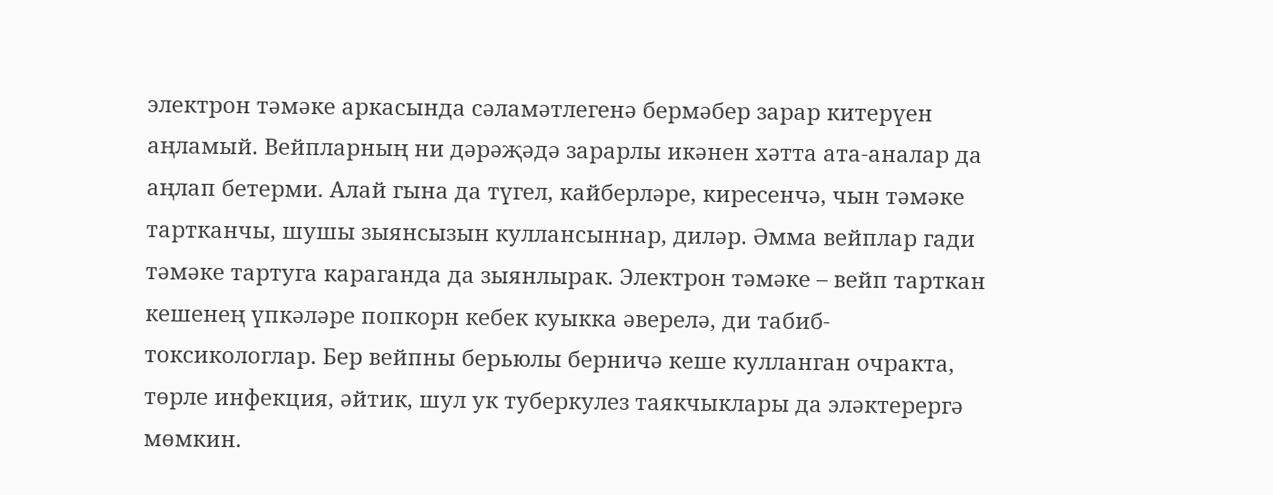электрон тәмәке аркасында сәламәтлегенә бермәбер зарар китерүен аңламый. Вейпларның ни дәрәҗәдә зарарлы икәнен хәтта ата-аналар да аңлап бетерми. Алай гына да түгел, кайберләре, киресенчә, чын тәмәке тартканчы, шушы зыянсызын куллансыннар, диләр. Әмма вейплар гади тәмәке тартуга караганда да зыянлырак. Электрон тәмәке – вейп тарткан кешенең үпкәләре попкорн кебек куыкка әверелә, ди табиб-токсикологлар. Бер вейпны берьюлы берничә кеше кулланган очракта, төрле инфекция, әйтик, шул ук туберкулез таякчыклары да эләктерергә мөмкин.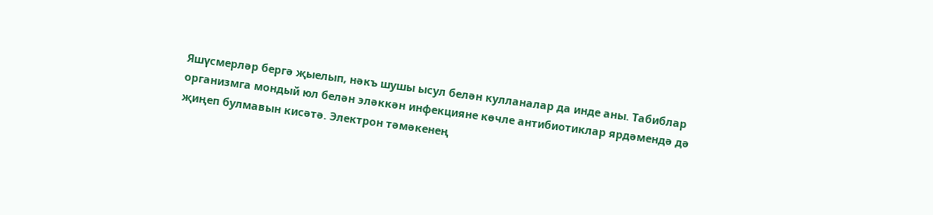Яшүсмерләр бергә җыелып, нәкъ шушы ысул белән кулланалар да инде аны. Табиблар организмга мондый юл белән эләккән инфекцияне көчле антибиотиклар ярдәмендә дә җиңеп булмавын кисәтә. Электрон тәмәкенең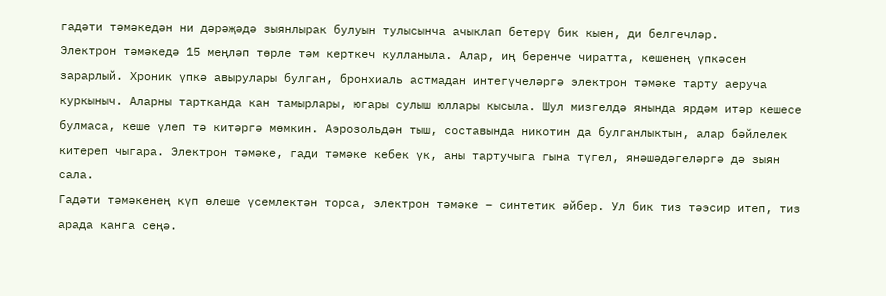гадәти тәмәкедән ни дәрәҗәдә зыянлырак булуын тулысынча ачыклап бетерү бик кыен, ди белгечләр.
Электрон тәмәкедә 15 меңләп төрле тәм керткеч кулланыла. Алар, иң беренче чиратта, кешенең үпкәсен зарарлый. Хроник үпкә авырулары булган, бронхиаль астмадан интегүчеләргә электрон тәмәке тарту аеруча куркыныч. Аларны тартканда кан тамырлары, югары сулыш юллары кысыла. Шул мизгелдә янында ярдәм итәр кешесе булмаса, кеше үлеп тә китәргә мөмкин. Аэрозольдән тыш, составында никотин да булганлыктын, алар бәйлелек китереп чыгара. Электрон тәмәке, гади тәмәке кебек үк, аны тартучыга гына түгел, янәшәдәгеләргә дә зыян сала.
Гадәти тәмәкенең күп өлеше үсемлектән торса, электрон тәмәке – синтетик әйбер. Ул бик тиз тәэсир итеп, тиз арада канга сеңә.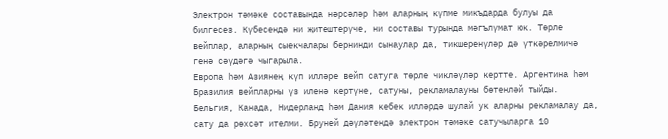Электрон тәмәке составында нәрсәләр һәм аларның күпме микъдарда булуы да билгесез. Күбесендә ни җитештерүче, ни составы турында мәгълүмат юк. Төрле вейплар, аларның сыекчалары бернинди сынаулар да, тикшеренүләр дә үткәрелмичә генә сәүдәгә чыгарыла.
Европа һәм Азиянең күп илләре вейп сатуга төрле чикләүләр кертте. Аргентина һәм Бразилия вейпларны үз иленә кертүне, сатуны, рекламалауны бөтенләй тыйды. Бельгия, Канада, Нидерланд һәм Дания кебек илләрдә шулай ук аларны рекламалау да, сату да рөхсәт ителми. Бруней дәүләтендә электрон тәмәке сатучыларга 10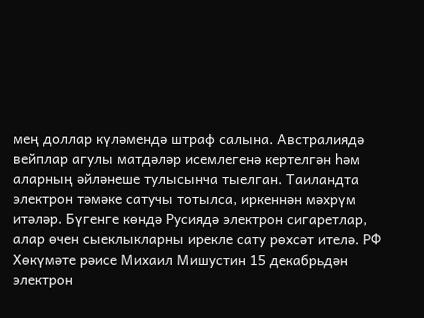мең доллар күләмендә штраф салына. Австралиядә вейплар агулы матдәләр исемлегенә кертелгән һәм аларның әйләнеше тулысынча тыелган. Таиландта электрон тәмәке сатучы тотылса, иркеннән мәхрүм итәләр. Бүгенге көндә Русиядә электрон сигаретлар, алар өчен сыеклыкларны ирекле сату рөхсәт ителә. РФ Хөкүмәте рәисе Михаил Мишустин 15 декабрьдән электрон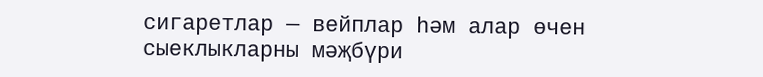сигаретлар — вейплар һәм алар өчен сыеклыкларны мәҗбүри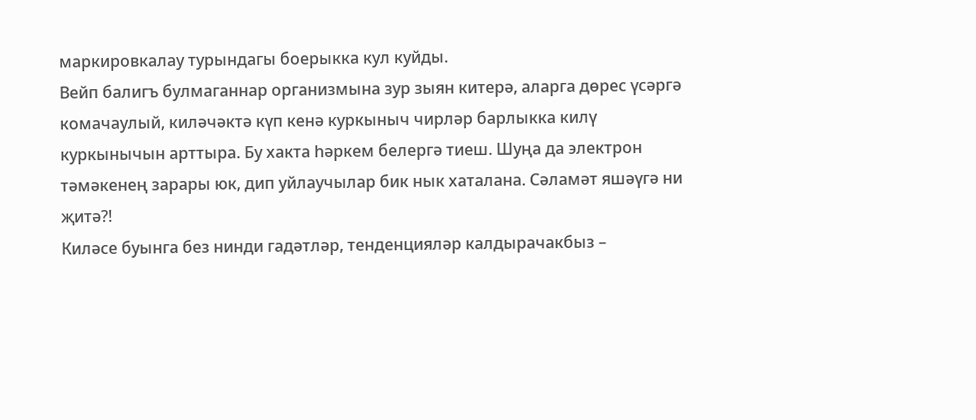маркировкалау турындагы боерыкка кул куйды.
Вейп балигъ булмаганнар организмына зур зыян китерә, аларга дөрес үсәргә комачаулый, киләчәктә күп кенә куркыныч чирләр барлыкка килү куркынычын арттыра. Бу хакта һәркем белергә тиеш. Шуңа да электрон тәмәкенең зарары юк, дип уйлаучылар бик нык хаталана. Сәламәт яшәүгә ни җитә?!
Киләсе буынга без нинди гадәтләр, тенденцияләр калдырачакбыз –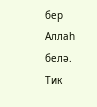бер Аллаһ белә. Тик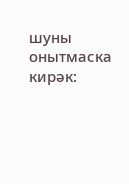шуны онытмаска кирәк: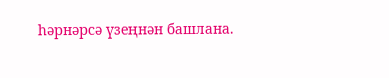һәрнәрсә үзеңнән башлана.